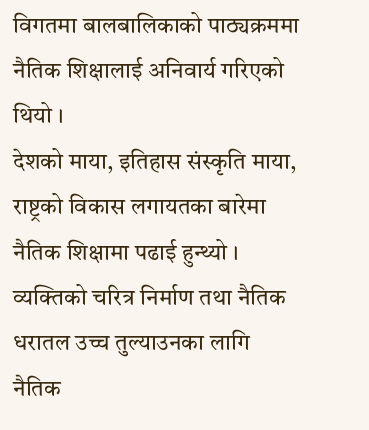विगतमा बालबालिकाको पाठ्यक्रममा नैतिक शिक्षालाई अनिवार्य गरिएको थियो ।
देशको माया, इतिहास संस्कृति माया, राष्ट्रको विकास लगायतका बारेमा नैतिक शिक्षामा पढाई हुन्थ्यो । व्यक्तिको चरित्र निर्माण तथा नैतिक धरातल उच्च तुल्याउनका लागि नैतिक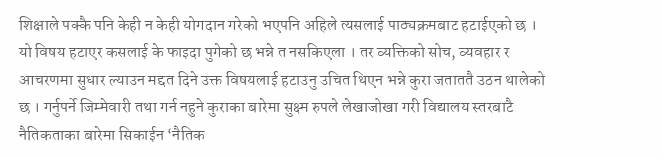शिक्षाले पक्कै पनि केही न केही योगदान गरेको भएपनि अहिले त्यसलाई पाठ्यक्रमबाट हटाईएको छ । यो विषय हटाएर कसलाई के फाइदा पुगेको छ भन्ने त नसकिएला । तर व्यक्तिको सोच, व्यवहार र आचरणमा सुधार ल्याउन मद्दत दिने उक्त विषयलाई हटाउनु उचित थिएन भन्ने कुरा जताततै उठन थालेको छ । गर्नुपर्ने जिम्मेवारी तथा गर्न नहुने कुराका बारेमा सुक्ष्म रुपले लेखाजोखा गरी विद्यालय स्तरबाटै नैतिकताका बारेमा सिकाईन ‘नैतिक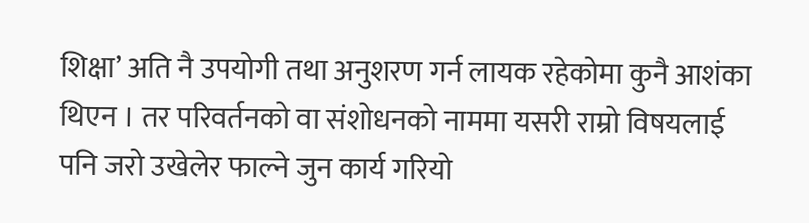शिक्षा’ अति नै उपयोगी तथा अनुशरण गर्न लायक रहेकोमा कुनै आशंका थिएन । तर परिवर्तनको वा संशोधनको नाममा यसरी राम्रो विषयलाई पनि जरो उखेलेर फाल्ने जुन कार्य गरियो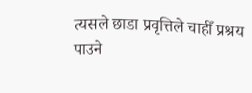त्यसले छाडा प्रवृत्तिले चाहीँ प्रश्रय पाउने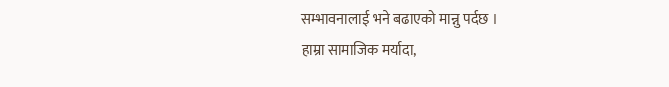सम्भावनालाई भने बढाएको मान्नु पर्दछ ।
हाम्रा सामाजिक मर्यादा,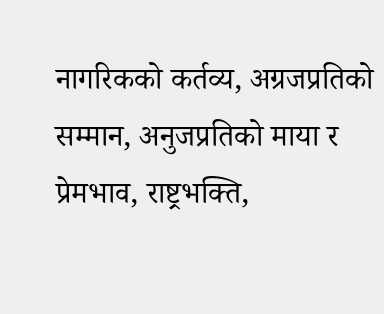नागरिकको कर्तव्य, अग्रजप्रतिको सम्मान, अनुजप्रतिको माया र प्रेमभाव, राष्ट्रभक्ति,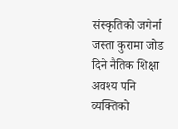संस्कृतिको जगेर्ना जस्ता कुरामा जोड दिने नैतिक शिक्षा अवश्य पनि व्यक्तिको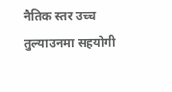नैतिक स्तर उच्च तुल्याउनमा सहयोगी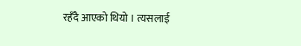रहँदै आएको थियो । त्यसलाई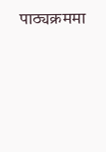पाठ्यक्रममा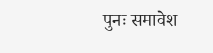पुनः समावेश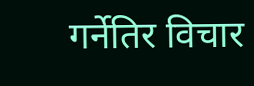गर्नेतिर विचार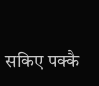सकिए पक्कै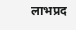लाभप्रद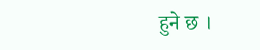हुने छ ।